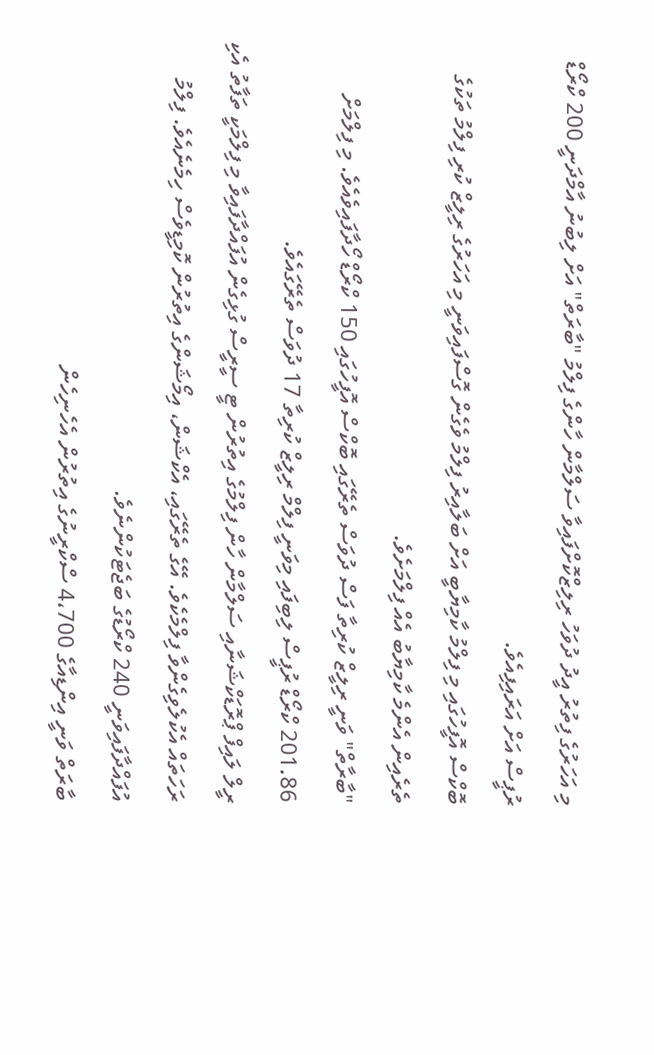މި އަހަރުގެ ފިތުރު އީދު ދުވަހު ރިލިޒްކޮށްފައިވާ ސަލްމާން ހާންގެ ފިލްމު "ބާރަތް" އަށް ލިބުނު އާމްދަނީ 200 ކްރޯޑް ރުޕީސް އަށް އަރައިފިއެވެ.
ބޮކްސް އޮފީހުގައި މި ފިލްމު ކާމިޔާބީ އަށް ބަލާއިރު ފިލްމު ވެގެން ގޮސްފައިވަނީ މި އަހަރުގެ ރިލީޒް ކުރި ފިލްމު ތަކުގެ ތެރެއިން އެންމެ ކާމިޔާބު އެއް ފިލްމަށެވެ.
"ބާރާތް" ވަނީ ރިލީޒް ކުރިތާ ފަސް ދުވަސް ތެރޭގައި ބޮކްސް އޮފީހުގައި 150 ކްރޯޑް ހޯދާފައިވެއެވެ. މި ފިލްމަށް 201.86 ކްރޯޑް ރުޕީސް ލިބިފައި މިވަނީ ފިލްމް ރިލީޒް ކުރިތާ 17 ދުވަސް ތެރޭގައެވެ.
ރީލް ލައިފް ޕްރޮޑަކްޝަނާއި ސަލްމާން ހާން ފިލްމުގެ އިތުރުން ޓީ ސީރީސް ގުޅިގެން އުފައްދާފައިވާ މި ފިލްމަކީ ތަފާތު އެކި ރަހަތައް އެކުލެވިގެންވާ ފިލްމެކެވެ. އޭގެ ތެރޭގައި، އެކްޝަން، އިމޯޝަންގެ އިތުރުން ކޮމިޑީވެސް ހިމެނެއެވެ. ފިލްމު އުފައްދާފައިވަނީ 240 ކްރޯޑުގެ ބަޖެޓަކުންނެވެ.
ބާރަތް ވަނީ އިންޑިއާގެ 4،700 ސްކްރީނުގެ އިތުރުން އެހެނިހެން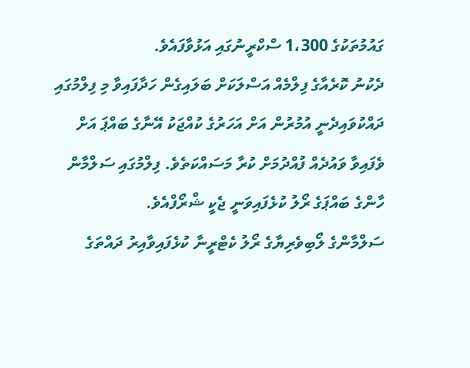ގައުމުތަކުގެ 1،300 ސްކްރީނުގައި އަޅުވާފައެވެ.
ދެކުނު ކޮރެއާގެ ފިލްމެއް އަސްލަކަށް ބަލައިގެން ހަދާފައިވާ މި ފިލްމުގައި ދައްކުވައިދެނީ އުމުރުން އަށް އަހަރުގެ ކުއްޖަކު އޭނާގެ ބައްޕަ އަށް ވެފައިވާ ވައުދެއް ފުއްދުމަށް ކުރާ މަސައްކަތެވެ. ފިލްމުގައި ސަލްމާން ހާންގެ ބައްޕަގެ ރޯލު ކުޅެފައިވަނީ ޖެކީ ޝްރޯފްއެވެ.
ސަލްމާންގެ ލޯބިވެރިޔާގެ ރޯލު ކެޓްރީނާ ކުޅެފައިވާއިރު ދައްތަގެ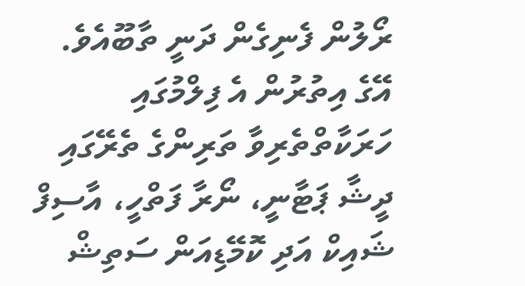ރޯލުން ފެނިގެން ދަނީ ތާބޫއެވެ. އޭގެ އިތުރުން އެ ފިލްމުގައި ހަރަކާތްތެރިވާ ތަރިންގެ ތެރޭގައި ދީޝާ ޕަޓާނީ، ނޯރާ ފަތްހީ، އާސިފް ޝައިކް އަދި ކޮމޭޑިއަން ސަތިޝް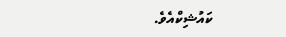ކައުޝިކްއެވެ.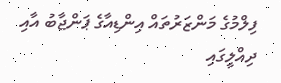ފިލްމުގެ މަންޒަރުތައް އިންޑިއާގެ ޕަންޖާބު އާއި ދިއްލީގައި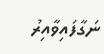ނަގާފައިވާއިރު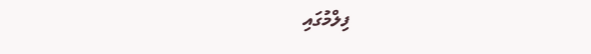ފިލްމުގައި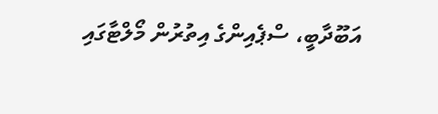އަބޫދާބީ، ސްޕެއިންގެ އިތުރުން މޯލްޓާގައި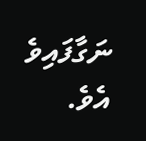ނަގާފައިވެ އެވެ.